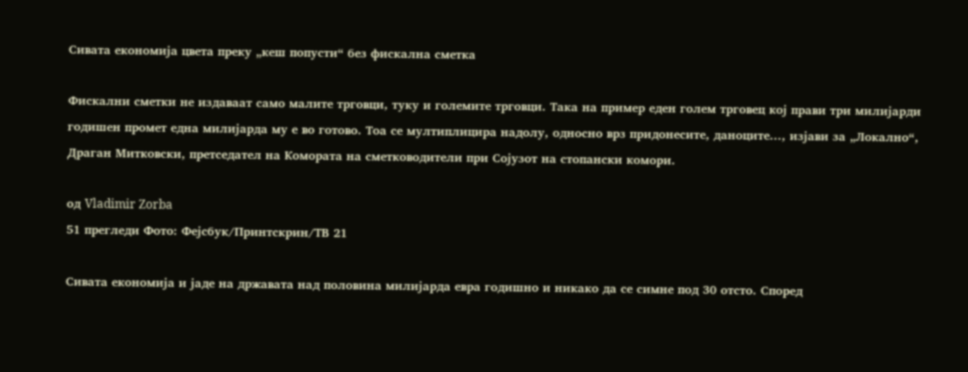Сивата економија цвета преку „кеш попусти“ без фискална сметка

Фискални сметки не издаваат само малите трговци, туку и големите трговци. Така на пример еден голем трговец кој прави три милијарди годишен промет една милијарда му е во готово. Тоа се мултиплицира надолу, односно врз придонесите, даноците..., изјави за „Локално“, Драган Митковски, претседател на Комората на сметководители при Сојузот на стопански комори.

од Vladimir Zorba
51 прегледи Фото: Фејсбук/Принтскрин/ТВ 21

Сивата економија и јаде на државата над половина милијарда евра годишно и никако да се симне под 30 отсто. Според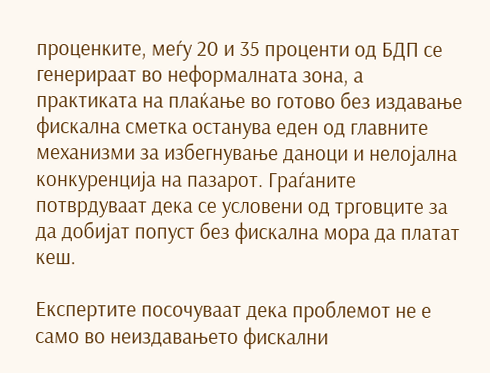проценките, меѓу 20 и 35 проценти од БДП се генерираат во неформалната зона, а практиката на плаќање во готово без издавање фискална сметка останува еден од главните механизми за избегнување даноци и нелојална конкуренција на пазарот. Граѓаните потврдуваат дека се условени од трговците за да добијат попуст без фискална мора да платат кеш.

Експертите посочуваат дека проблемот не е само во неиздавањето фискални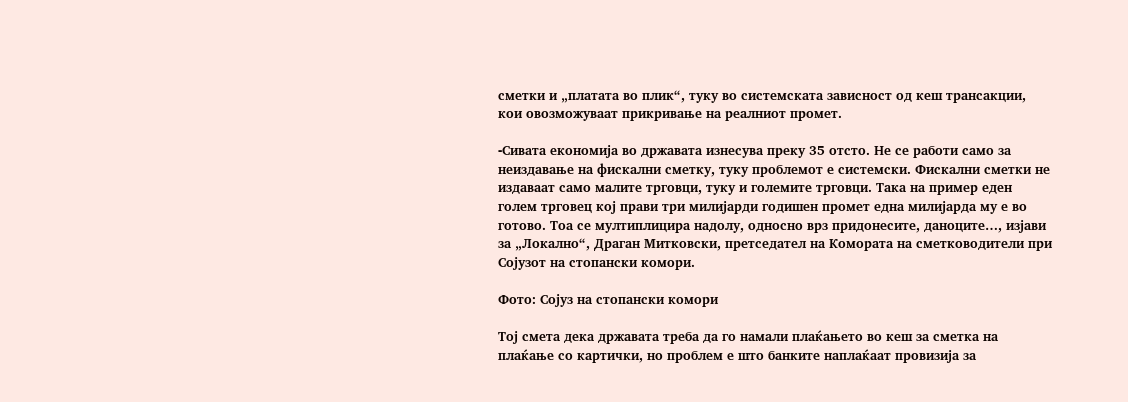сметки и „платата во плик“, туку во системската зависност од кеш трансакции, кои овозможуваат прикривање на реалниот промет.

-Сивата економија во државата изнесува преку 35 отсто. Не се работи само за неиздавање на фискални сметку, туку проблемот е системски. Фискални сметки не издаваат само малите трговци, туку и големите трговци. Така на пример еден голем трговец кој прави три милијарди годишен промет една милијарда му е во готово. Тоа се мултиплицира надолу, односно врз придонесите, даноците…, изјави за „Локално“, Драган Митковски, претседател на Комората на сметководители при Сојузот на стопански комори.

Фото: Сојуз на стопански комори

Тој смета дека државата треба да го намали плаќањето во кеш за сметка на плаќање со картички, но проблем е што банките наплаќаат провизија за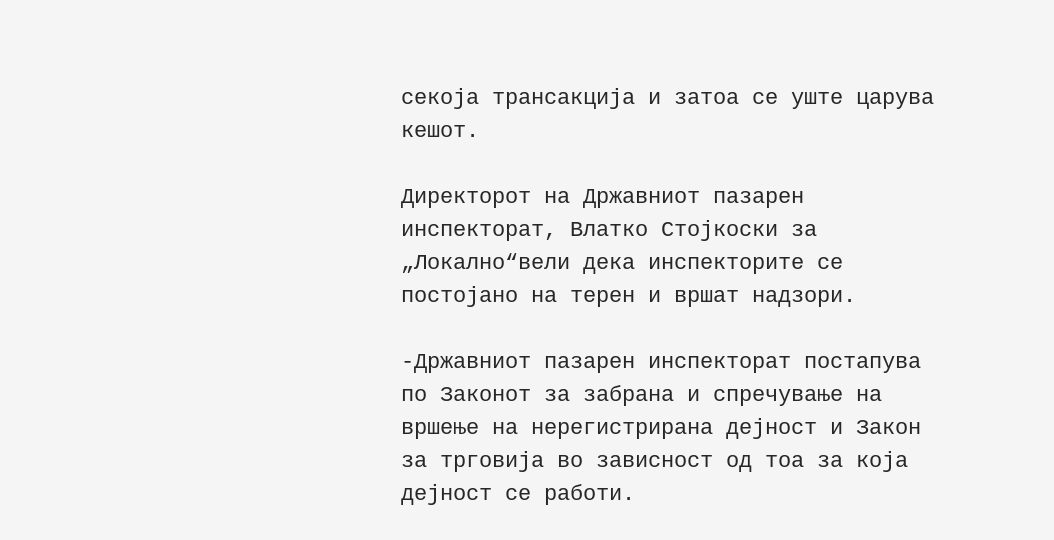секоја трансакција и затоа се уште царува кешот.

Директорот на Државниот пазарен инспекторат, Влатко Стојкоски за „Локално“вели дека инспекторите се постојано на терен и вршат надзори.

-Државниот пазарен инспекторат постапува по Законот за забрана и спречување на вршење на нерегистрирана дејност и Закон за трговија во зависност од тоа за која дејност се работи.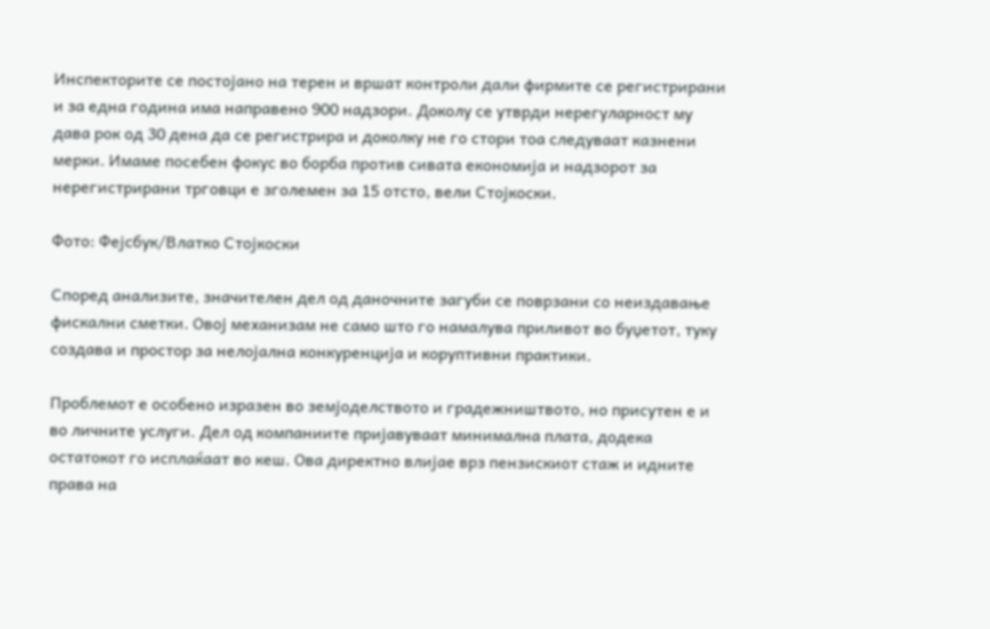Инспекторите се постојано на терен и вршат контроли дали фирмите се регистрирани и за една година има направено 900 надзори. Доколу се утврди нерегуларност му дава рок од 30 дена да се регистрира и доколку не го стори тоа следуваат казнени мерки. Имаме посебен фокус во борба против сивата економија и надзорот за нерегистрирани трговци е зголемен за 15 отсто, вели Стојкоски.

Фото: Фејсбук/Влатко Стојкоски

Според анализите, значителен дел од даночните загуби се поврзани со неиздавање фискални сметки. Овој механизам не само што го намалува приливот во буџетот, туку создава и простор за нелојална конкуренција и коруптивни практики.

Проблемот е особено изразен во земјоделството и градежништвото, но присутен е и во личните услуги. Дел од компаниите пријавуваат минимална плата, додека остатокот го исплаќаат во кеш. Ова директно влијае врз пензискиот стаж и идните права на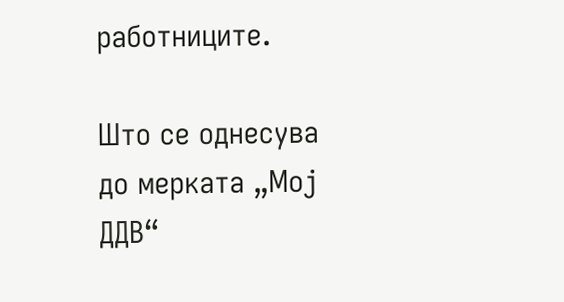работниците.

Што се однесува до мерката „Мој ДДВ“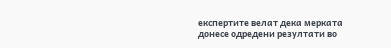експертите велат дека мерката донесе одредени резултати во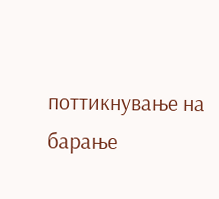поттикнување на барање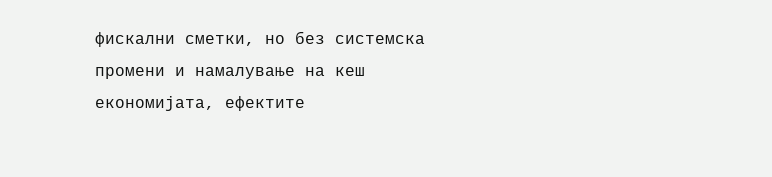фискални сметки, но без системска промени и намалување на кеш економијата, ефектите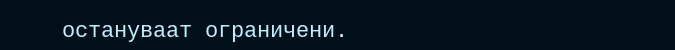остануваат ограничени.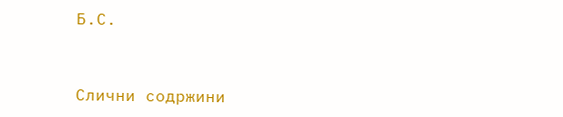Б.С.



Слични содржини